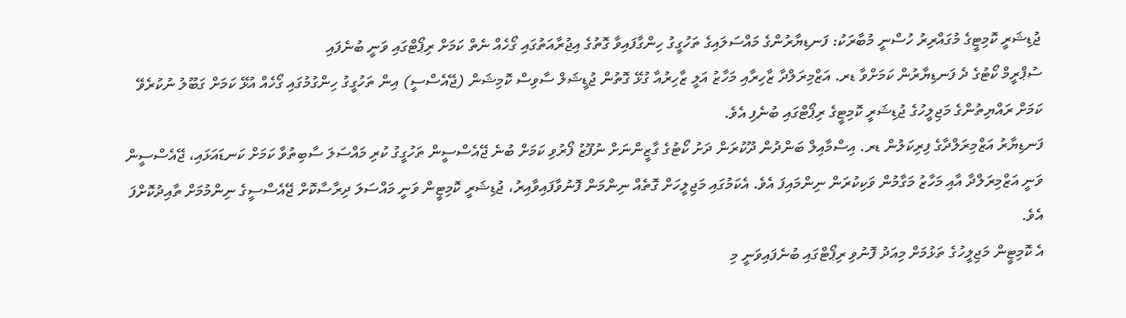ޖުޑިޝަރީ ކޮމިޓީގެ މުގައްރިރު ހުސްނީ މުބާރަކު: ފަނޑިޔާރުންގެ މައްސަލައިގެ ތަހުގީގު ހިންގާފައިވާ ގޮތުގެ އިޖުރާއަތުގައި ގޯހެއް ނެތް ކަމަށް ރިޕޯޓްގައި ވަނީ ބުނެފައި
ސުޕްރީމް ކޯޓުގެ ދެ ފަނޑިޔާރުން ކަމަށްވާ ޑރ. އަޒްމިރަލްދާ ޒާހިރާއި މަހާޒު އަލީ ޒާހިރުއާ ގުޅޭ ގޮތުން ޖުޑީޝަލް ސާވިސް ކޮމިޝަން (ޖޭއެސްސީ) އިން ތަހުގީގު ހިންގުމުގައި ގޯހެއް އުޅޭ ކަމަށް ގަބޫލު ނުކުރެވޭ ކަމަށް ރައްޔިތުންގެ މަޖިލީހުގެ ޖުޑިޝަރީ ކޮމިޓީގެ ރިޕޯޓްގައި ބުނެފި އެވެ.
ފަނޑިޔާރު އަޒްމިރަލްދާގެ ފިރިކަލުން ޑރ. އިސްމާއިލް ބަންދުން ދޫކުރަން ދަށު ކޯޓުގެ ގާޒީންނަށް ނުފޫޒު ފޯރުވި ކަމަށް ބުނެ ޖޭއެސްސީން ތަހުގީގު ކުރި މައްސަލަ ސާބިތުވާ ކަމަށް ކަނޑައަޅައި، ޖޭއެސްސީން ވަނީ އަޒްމިރަލްދާ އާއި މަހާޒު މަގާމުން ވަކިކުރަން ނިންމައިފަ އެވެ. އެކަމުގައި މަޖިލީހަށް ގޮތެއް ނިންމަން ފޮނުވާފައިވާއިރު، ޖުޑިޝަރީ ކޮމިޓީން ވަނީ މައްސަލަ ދިރާސާކޮށް ޖޭއެސްސީގެ ނިންމުމަށް ތާއިދުކޮށްފަ އެވެ.
އެ ކޮމިޓީން މަޖިލީހުގެ ތަޅުމަށް މިއަދު ފޮނުވި ރިޕޯޓްގައި ބުނެފައިވަނީ މި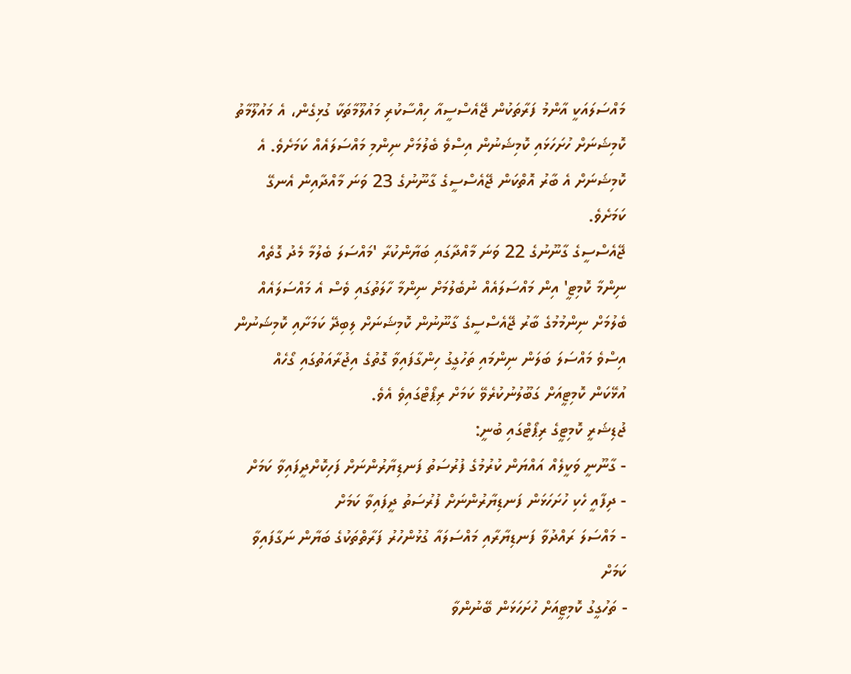މައްސަލައަކީ އާންމު ފަރާތަކުން ޖޭއެސްސީއާ ހިއްސާކުރި މައުލޫމާތަކާ ގުޅިގެން، އެ މައުލޫމާތު ކޮމިޝަނަށް ހުށަހަޅައި ކޮމިޝަނުން އިސްވެ ބެލުމަށް ނިންމި މައްސަލައެއް ކަމަށެވެ. އެ ކޮމިޝަނަށް އެ ބާރު އޮތްކަން ޖޭއެސްސީގެ ގާނޫނުގެ 23 ވަނަ މާއްދާއިން އެނގޭ ކަމަށެވެ.
ޖޭއެސްސީގެ ގާނޫނުގެ 22 ވަނަ މާއްދާގައި ބަޔާންކުރާ 'މައްސަލަ ބެލުމާ މެދު ގޮތެއް ނިންމާ ކޮމިޓީ' އިން މައްސަލައެއް ނުބެލުމަށް ނިންމާ ހާލަތުގައި ވެސް އެ މައްސަލައެއް ބެލުމަށް ނިންމުމުގެ ބާރު ޖޭއެސްސީގެ ގާނޫނުން ކޮމިޝަނަށް ލިބިދޭ ކަމަށާއި ކޮމިޝަނުން އިސްވެ މައްސަލަ ބަލަން ނިންމައި ތަހުގީގު ހިންގާފައިވާ ގޮތުގެ އިޖުރާއަތުގައި ގޯހެއް އުޅޭކަން ކޮމިޓީއަށް ގަބޫލުނުކުރެވޭ ކަމަށް ރިޕޯޓްގައިވެ އެވެ.
ޖުޑިޝަރީ ކޮމިޓީގެ ރިޕޯޓްގައި ބުނީ:
- ގާނޫނީ ވަކީލެއް އައްޔަން ކުރުމުގެ ފުރުސަތު ފަނޑިޔާރުންނަށް ފަހިކޮށްދީފައިވާ ކަމަށް
- ދިފާއީ ހެކި ހުށަހަޅަން ފަނޑިޔާރުންނަށް ފުރުސަތު ދީފައިވާ ކަމަށް
- މައްސަލަ ރައްދުވާ ފަނޑިޔާރާއި މައްސަލައާ ގުޅުންހުރު ފަރާތްތަކުގެ ބަޔާން ނަގާފައިވާ ކަމަށް
- ތަހުގީގު ކޮމިޓީއަށް ހުށަހަޅަން ބޭނުންވާ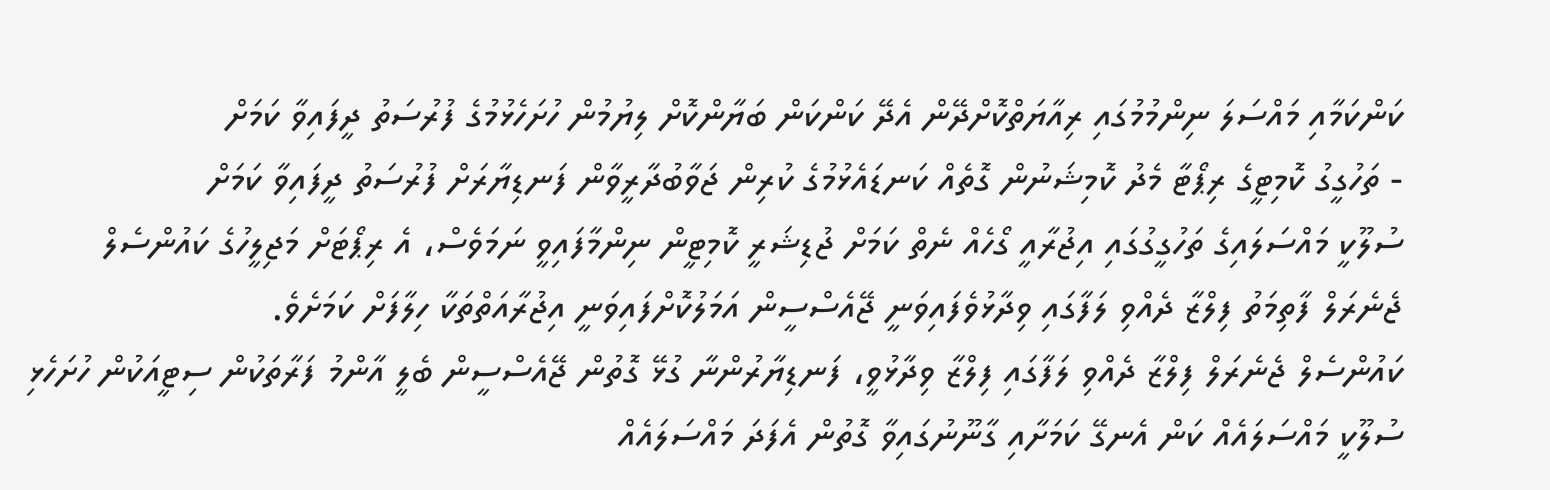ކަންކަމާއި މައްސަލަ ނިންމުމުގައި ރިއާޔަތްކޮށްދޭން އެދޭ ކަންކަން ބަޔާންކޮށް ލިޔުމުން ހުށަހެޅުމުގެ ފުރުސަތު ދީފައިވާ ކަމަށް
- ތަހުގީގު ކޮމިޓީގެ ރިޕޯޓާ މެދު ކޮމިޝަނުން ގޮތެއް ކަނޑައެޅުމުގެ ކުރިން ޖަވާބުދާރީވާން ފަނޑިޔާރަށް ފުރުސަތު ދީފައިވާ ކަމަށް
ސުލޫކީ މައްސަލައިގެ ތަހުގީގުގައި އިޖުރާއީ ގޯހެއް ނެތް ކަމަށް ޖުޑިޝަރީ ކޮމިޓީން ނިންމާފައިވީ ނަމަވެސް، އެ ރިޕޯޓަށް މަޖިލީހުގެ ކައުންސެލް ޖެނެރަލް ފާތިމަތު ފިލްޒާ ދެއްވި ލަފާގައި ވިދާޅުވެފައިވަނީ ޖޭއެސްސީން އަމަލުކޮށްފައިވަނީ އިޖުރާއަތްތަކާ ހިލާފަށް ކަމަށެވެ.
ކައުންސެލް ޖެނެރަލް ފިލްޒާ ދެއްވި ލަފާގައި ފިލްޒާ ވިދާޅުވީ، ފަނޑިޔާރުންނާ ގުޅޭ ގޮތުން ޖޭއެސްސީން ބެލީ އާންމު ފަރާތަކުން ސިޓީއަކުން ހުށަހެޅި ސުލޫކީ މައްސަލައެއް ކަން އެނގޭ ކަމަށާއި ގާނޫނުގައިވާ ގޮތުން އެފަދަ މައްސަލައެއް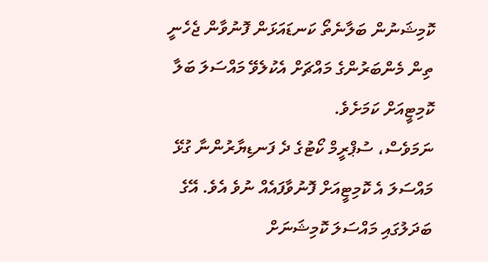ކޮމިޝަނުން ބަލާނެތޯ ކަނޑައަޅަން ފޮނުވާން ޖެހެނީ ތިން މެންބަރުންގެ މައްޗަށް އެކުލެވޭ މައްސަލަ ބަލާ ކޮމިޓީއަށް ކަމަށެވެ.
ނަމަވެސް، ސުޕްރީމް ކޯޓުގެ ދެ ފަނޑިޔާރުންނާ ގުޅޭ މައްސަލަ އެ ކޮމިޓީއަށް ފޮނުވާފައެއް ނުވެ އެވެ. އޭގެ ބަދަލުގައި މައްސަލަ ކޮމިޝަނަށް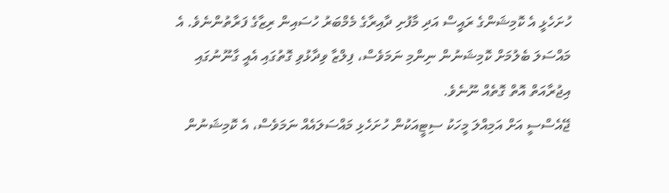ހުށަހެޅީ އެ ކޮމިޝަންގެ ރައީސް އަދި މާފުށި ދާއިރާގެ މެމްބަރު ހުސައިން ރިޒާގެ ފަރާތުންނެވެ. އެ މައްސަލަ ބެލުމަށް ކޮމިޝަނުން ނިންމި ނަމަވެސް، ފިލްޒާ ވިދާޅުވި ގޮތުގައި އެއީ ގާނޫނުގައި އިޖުރާއަތް އޮތް ގޮތެއް ނޫނެވެ.
ޖޭއެސްސީ އަށް އަމިއްލަ މީހަކު ސިޓީއަކުން ހުށަހެޅި މައްސަލައެއް ނަމަވެސް، އެ ކޮމިޝަނުން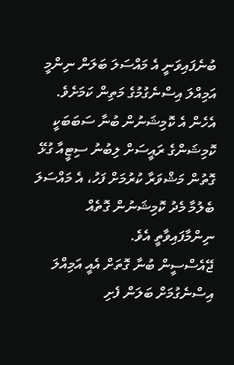ބުނެފައިވަނީ އެ މައްސަލަ ބަލަން ނިންމީ އަމިއްލަ އިސްނެގުމުގެ މަތިން ކަމަށެވެ. އެހެން އެ ކޮމިޝަނުން ބުނާ ސަބަބަކީ ކޮމިޝަންގެ ރައީސަށް ލިބުނު ސިޓީއާ ގުޅޭ ގޮތުން މަޝްވަރާ ކުރުމަށް ފަހު، އެ މައްސަލަ ބެލުމާ މެދު ކޮމިޝަނުން ގޮތެއް ނިންމާފައިވާތީ އެވެ.
ޖޭއެސްސީން ބުނާ ގޮތަށް އެއީ އަމިއްލަ އިސްނެގުމަށް ބަލަން ފެށި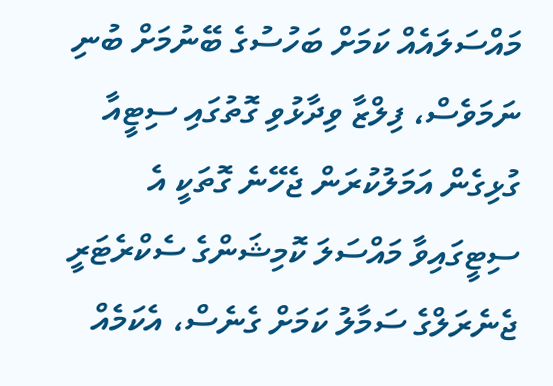މައްސަލައެއް ކަމަށް ބަހުސުގެ ބޭނުމަށް ބުނި ނަމަވެސް، ފިލްޒާ ވިދާޅުވި ގޮތުގައި ސިޓީއާ ގުޅިގެން އަމަލުކުރަން ޖެހޭނެ ގޮތަކީ އެ ސިޓީގައިވާ މައްސަލަ ކޮމިޝަންގެ ސެކްރެޓަރީ ޖެނެރަލްގެ ސަމާލު ކަމަށް ގެނެސް، އެކަމެއް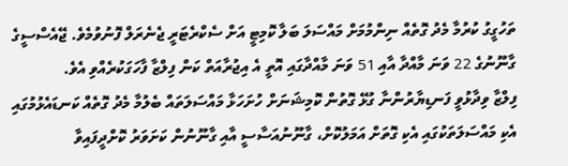ތަހުގީގު ކުރުމާ މެދު ގޮތެއް ނިންމުމަށް މައްސަލަ ބަލާ ކޮމިޓީ އަށް ސެކްރެޓަރީ ޖެނެރަލް ފޮނުވުމެވެ. ޖޭއެސްސީގެ ގާނޫނުގެ 22 ވަނަ މާއްދާ އާއި 51 ވަނަ މާއްދާގައި އޮތީ އެ އިޖުރާއަތް ކަން ފިލްޒާ ފާހަގަކުރެއްވި އެވެ.
ފިލްޒާ ވިދާޅުވީ ފަނޑިޔާރުންނާ ގުޅޭ ގޮތުން ކޮމިޝަނަށް ހުށަހަޅާ މައްސަލަތައް ބެލުމާ މެދު ގޮތެއް ކަނޑައެޅުމުގައި އެކި މައްސަލަތަކުގައި އެކި ގޮތަށް އަމަލުކޮށް، ގާނޫނުއަސާސީ އާއި ގާނޫނުން ކަށަވަރު ކޮށްދީފައިވާ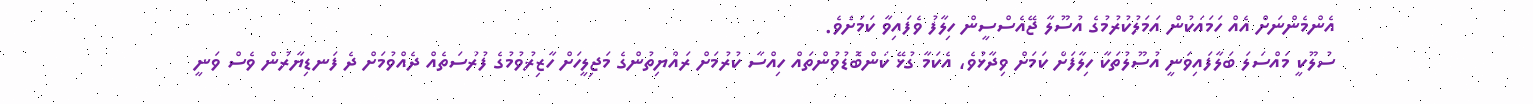އެންމެންނަށް އެއް ހަމައަކުން އަމަލުކުރުމުގެ އުސޫލާ ޖޭއެސްސީން ހިލާފު ވެފައިވާ ކަމަށެވެ.
ސުލޫކީ މައްސަލަ ބަލާފައިވަނީ އުސޫލުތަކާ ހިލާފަށް ކަމަށް ވިދާޅުވެ، އެކަމާ ގުޅޭ ކަންބޮޑުވުންތައް ހިއްސާ ކުރުމަށް ރައްޔިތުންގެ މަޖިލީހަށް ހާޒިރުވުމުގެ ފުރުސަތެއް ދެއްވުމަށް ދެ ފަނޑިޔާރުން ވެސް ވަނީ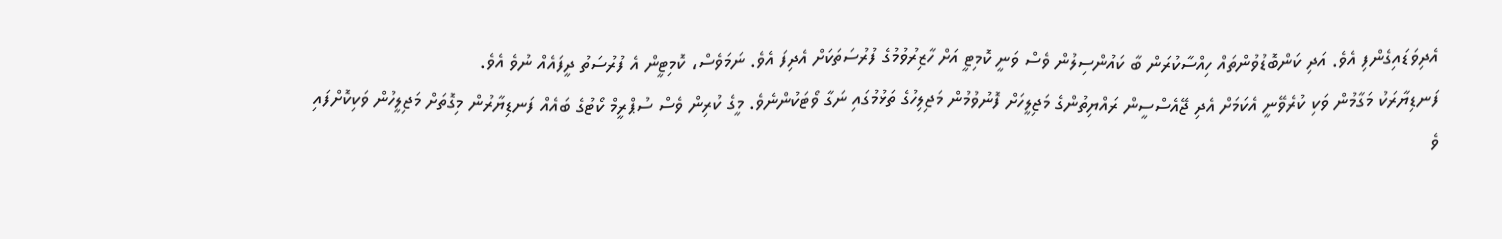އެދިވަޑައިގެންފި އެވެ. އަދި ކަންބޮޑުވުންތައް ހިއްސާކުރަން ބާ ކައުންސިލުން ވެސް ވަނީ ކޮމިޓީ އަށް ހާޒިރުވުމުގެ ފުރުސަތަކަށް އެދިފަ އެވެ. ނަމަވެސް، ކޮމިޓީން އެ ފުރުސަތު ދީފައެއް ނުވެ އެވެ.
ފަނޑިޔާރަކު މަގާމުން ވަކި ކުރެވޭނީ އެކަމަށް އެދި ޖޭއެސްސީން ރައްޔިތުންގެ މަޖިލީހަށް ފޮނުވުމުން މަޖިލިހުގެ ތަޅުމުގައި ނަގާ ވޯޓަކުންނެވެ. މީގެ ކުރިން ވެސް ސުޕްރީމް ކޯޓުގެ ބައެއް ފަނޑިޔާރުން މިގޮތަށް މަޖިލީހުން ވަކިކޮށްފައި ވެ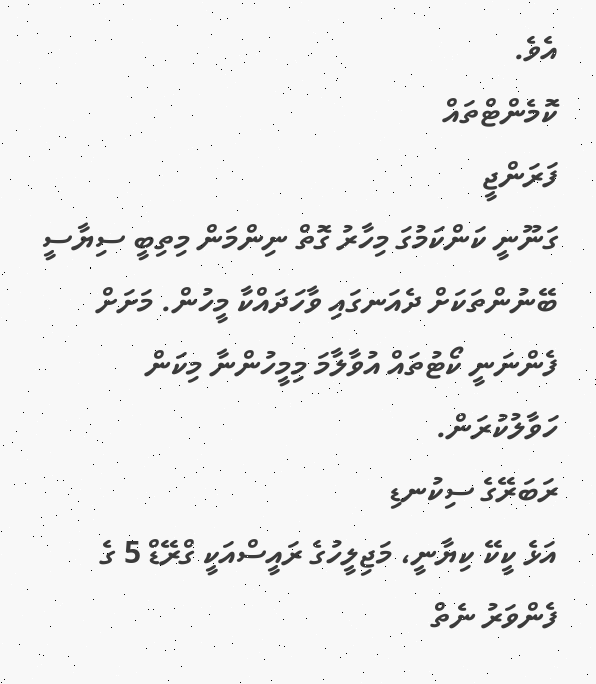އެވެ.
ކޮމެންޓްތައް
ފަރަންޖީ
ގަނޫނީ ކަންކަމުގަ މިހާރު ގޮތް ނިންމަން މިތިބީ ސިޔާސީ ބޭނުންތަކަށް ދެއަނގައި ވާހަދައްކާ މީހުން. މަށަށް ފެންނަނީ ކޯޓުތައް އުވާލާމަ މިމީހުންނާ މިކަން ހަވާލުކުރަން.
ރަބަރޭގެ ސިކުނޑި
އަޅެ ކީކޭ ކިޔާނީ، މަޖިލީހުގެ ރައީސްއަކީ ގްރޭޑް 5 ގެ ފެންވަރު ނެތް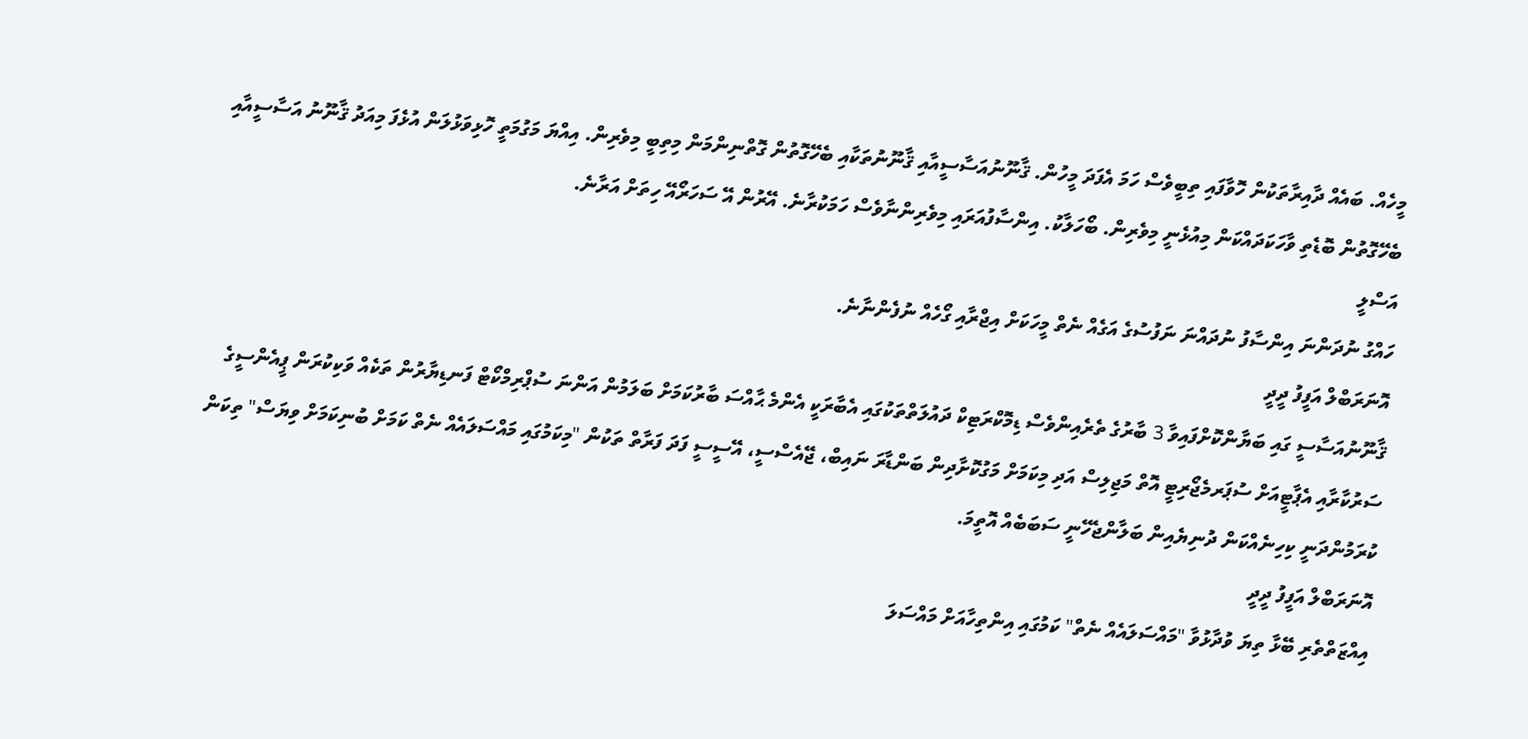މީހެއް. ބައެއް ދާއިރާތަކުން ހޮވާފައި ތިބީވެސް ހަމަ އެފަދަ މީހުން. ޤާނޫނުއަސާސީއާއި ޤާނޫނުތަކާއި ބެހޭގޮތުން ގޮތްނިންމަން މިތިބީ މިވެރިން. އިއްޔަ މަގުމަތީ ހޮޅިވަޅުލަން އުޅެފަ މިއަދު ޤާނޫނު އަސާސީއާއި ބެހޭގޮތުން ބޮޑެތި ވާހަކަދައްކަން މިއުޅެނީ މިވެރިން. ބޯހަލާކު. އިންސާފުއަރައި މިވެރިންނާވެސް ހަމަކުރާނެ. އޭރުން އޭ ސަހަރޯއޭ ހިތަށް އަރާނެ.
އަސްލީ
ހައްގު ނުދަންނަ އިންސާފު ނުދައްނަ ނަފުސުގެ އަގެއް ނެތް މީހަކަށް އިޖްރާއި ގޯހެއް ނުފެންނާނެ.
އޮނަރަބްލް އަފީފު ދީދީ
ޤާނޫނުއަސާސީ ގައި ބަޔާންކޮށްފައިވާ 3 ބާރުގެ ތެރެއިންވެސް ޑިމޮކްރަޓިކް ދައުލަތްތަކުގައި އެބާރަކީ އެންމެ ޙާއްސަ ބާރުކަމަށް ބަލަމުން އަންނަ ސުޕްރިމްކޯޓް ފަނޑިޔާރުން ތަކެއް ވަކިކުރަން ޕީއެންސީގެ ސަރުކާރާއި އެޕާޓީއަށް ސުޕަރމެޖޯރިޓީ އޮތް މަޖިލިސް އަދި މިކަމަށް މަގުކޮށާދިން ބަންޑާރަ ނައިބް، ޖޭއެސްސީ، އޭސީސީ ފަދަ ފަރާތް ތަކުން "މިކަމުގައި މައްސަލައެއް ނެތް ކަމަށް ބުނިކަމަށް ވިޔަސް" ތިކަން ކުރަމުންދަނީ ކިހިނެއްކަން ދުނިޔެއިން ބަލާންޖެހޭނީ ސަބަބެއް އޮތީމަ.
އޮނަރަބްލް އަފީފު ދީދީ
އިއްޒަތްތެރި ބޭޅާ ތިޔަ ވުދާޅުވާ "މައްސަލައެއް ނެތް" ކަމުގައި އިންތިހާއަށް މައްސަލަ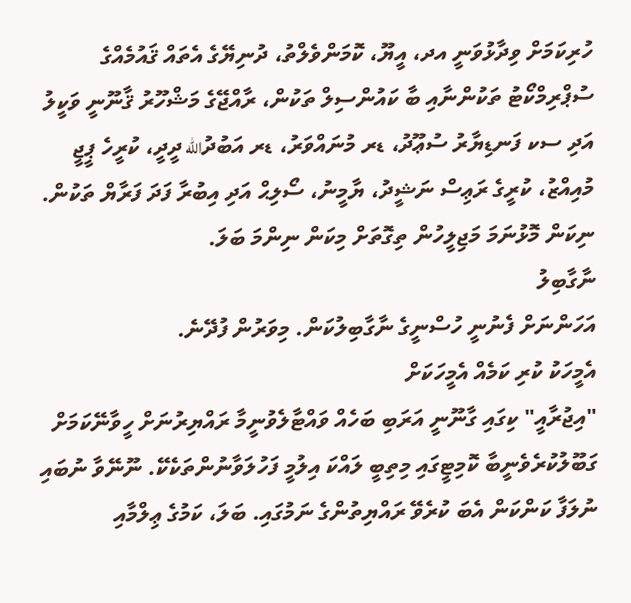ހުރިކަމަށް ވިދާޅުވަނީ އދ، އީޔޫ، ކޮމަންވެލްތު، ދުނިޔޭގެ އެތައް ޤައުމެއްގެ ސުޕްރިމްކޯޓު ތަކުންނާއި ބާ ކައުންސިލް ތަކުން، ރާއްޖޭގެ މަޝްހޫރު ޤާނޫނީ ވަކީލު އަދި ސކ ފަނޑިޔާރު ސުޢޫދު، ޑރ މުނައްވަރު، ޑރ އަބުދުالله ދީދީ، ކުރީހެ ޕީޖީ މުއިއްޒު، ކުރީގެ ރަޢިސް ނަޝީދު، ޔާމީނު، ސޯލިޙް އަދި އިބުރާ ފަދަ ފަރާޔް ތަކުން. ނިކަން މޮޅުނަމަ މަޖިލީހުން ތިގޮތަށް މިކަން ނިންމަ ބަލަ.
ނާގާބިލު
އަހަންނަށް ފެނުނީ ހުސްނީގެ ނާގާބިލުކަން. މިވަރުން ފުދޭނެ.
އެމީހަކު ކުރި ކަމެއް އެމީހަކަށް
"އިޖުރާއީ" ކިގައި ގާނޫނީ އަރަބި ބަހެއް ވައްޓާލެވުނީމާ ރައްޔިރުނަށް ހީވާނޭކަމަށް ގަބޫލުކުރެވެނީބާ ކޮމިޓީގައި މިތިބީ ލައްކަ އިލުމީ ފަހުލަވާނުންތަކެކޭ. ނޫނޭވާ ނުބައި ނުލަފާ ކަންކަން އެބަ ކުރެވޭ ރައްޔިތުންގެ ނަމުގައި. ބަލަ، ކަމުގެ ޢިލްމާއި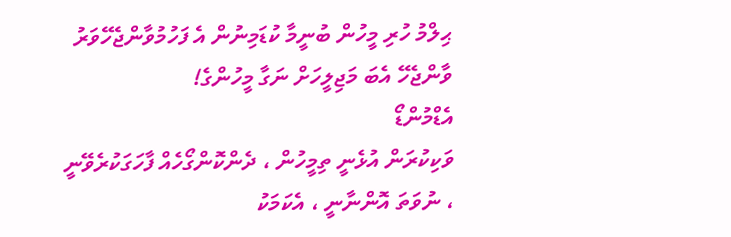ޙިލްމު ހުރި މީހުން ބުނީމާ ކުޑަމިނުން އެ ފަހުމުވާންޖެހޭވަރު ވާންޖެހޭ އެބަ މަޖިލީހަށް ނަގާ މީހުންގެ!
އެޑްމުންޑޯ
ވަކިކުރަން އުޅެނީ ތިމީހުން ، ދެންކޮންގޯހެއް ފާހަގަކުރެވޭނީ ، ނުވަތަ އޮންނާނީ ، އެކަމަކު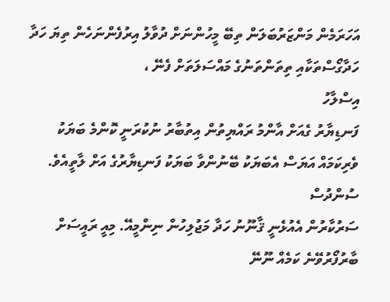އަހަރަމެން މަންޒަރުބަލަން ތިބޭ މީހުންނަށް ދުވާލު އިރުފެންނަހެން ތިޔަ ހަދާ ހަދާގޯސްތަކާއި ތިތަންތަނުގެ މައްސަލަތަށް ފެނޭ ،
އިސްލާހު
ފަނޑިޔާރު ގެއަށް އާންމު ރައްޔިތުން އިތުބާރު ނުކުރަނީ ކޮންމެ ބަޔަކު ވެރިކަމައް އަޔަސް އެބަޔަކު ބޭނުންވާ ބަޔަކު ފަނޑިޔާރުގެ އަށް ލާތީއެވެ.
ސުންދުސް
ސަރުކާރުން އެއުޅެނީ ޤާނޫނު ހަދާ މަޖުލިހުން ނިންމީއޭ. މިއީ ރައީސަށް ބާރުފޯރުވޭނެ ކަމެއް ނޫނޭ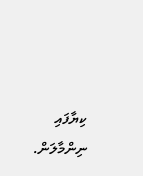ކިޔާފައި ނިންމާލަން.